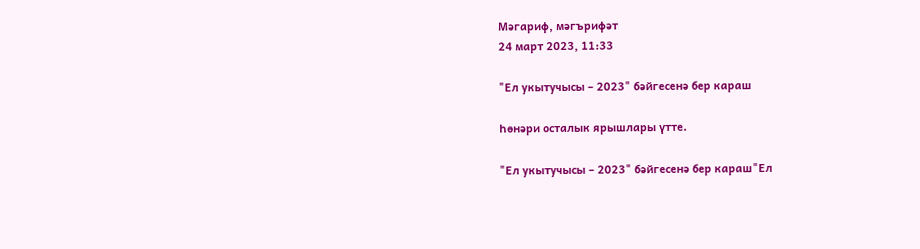Мәгариф, мәгърифәт
24 март 2023, 11:33

"Ел укытучысы – 2023" бәйгесенә бер караш

Һөнәри осталык ярышлары үтте.

"Ел укытучысы – 2023" бәйгесенә бер караш"Ел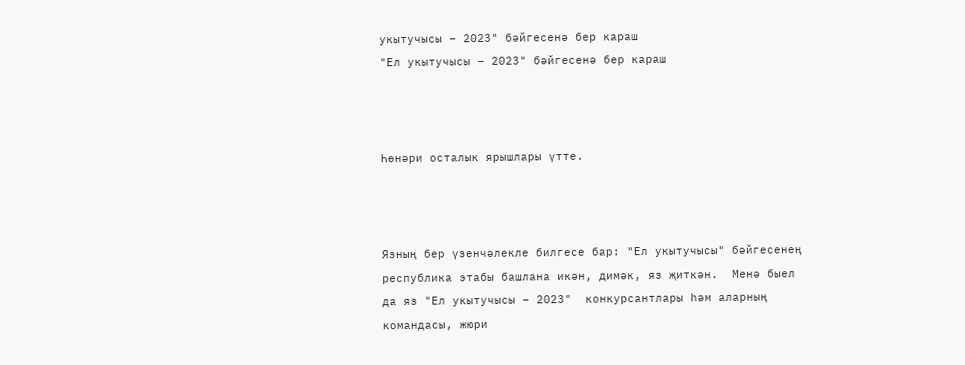укытучысы – 2023" бәйгесенә бер караш
"Ел укытучысы – 2023" бәйгесенә бер караш



Һөнәри осталык ярышлары үтте.



Язның бер үзенчәлекле билгесе бар: "Ел укытучысы" бәйгесенең республика этабы башлана икән, димәк, яз җиткән.  Менә быел да яз "Ел укытучысы – 2023"  конкурсантлары һәм аларның командасы, жюри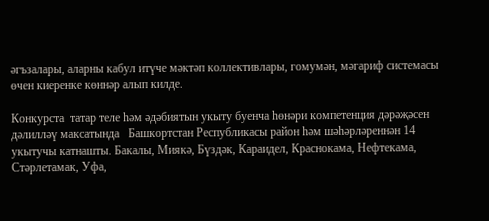әгъзалары, аларны кабул итүче мәктәп коллективлары, гомумән, мәгариф системасы өчен киеренке көннәр алып килде.

Конкурста  татар теле һәм әдәбиятын укыту буенча һөнәри компетенция дәрәҗәсен дәлилләү максатында   Башкортстан Республикасы район һәм шәһәрләреннән 14 укытучы катнашты. Бакалы, Миякә, Бүздәк, Караидел, Краснокама, Нефтекама, Стәрлетамак, Уфа,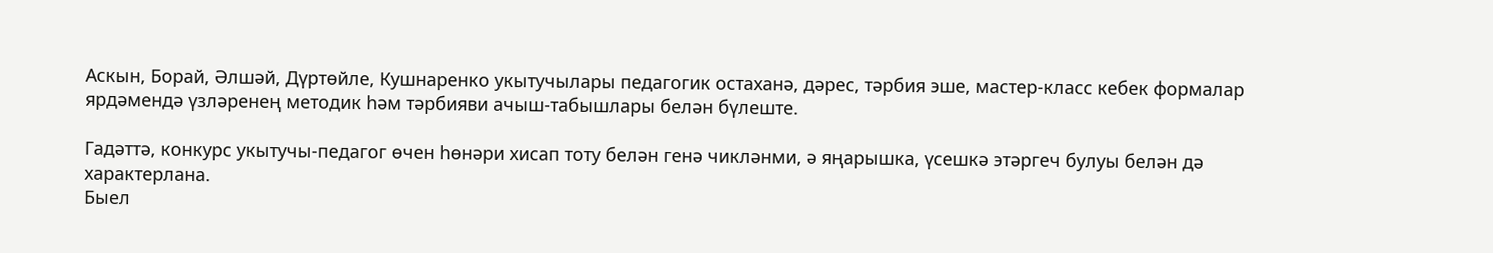Аскын, Борай, Әлшәй, Дүртөйле, Кушнаренко укытучылары педагогик остаханә, дәрес, тәрбия эше, мастер-класс кебек формалар ярдәмендә үзләренең методик һәм тәрбияви ачыш-табышлары белән бүлеште.

Гадәттә, конкурс укытучы-педагог өчен һөнәри хисап тоту белән генә чикләнми, ә яңарышка, үсешкә этәргеч булуы белән дә характерлана.
Быел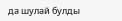да шулай булды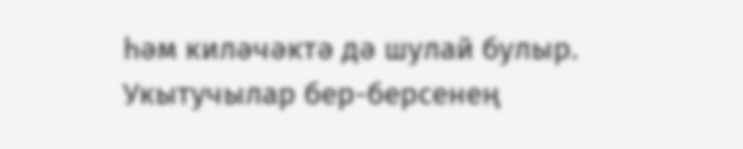һәм киләчәктә дә шулай булыр. Укытучылар бер-берсенең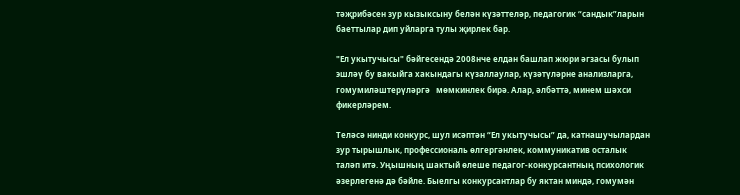тәҗрибәсен зур кызыксыну белән күзәттеләр, педагогик “сандык”ларын баеттылар дип уйларга тулы җирлек бар.

"Ел укытучысы" бәйгесендә 2008нче елдан башлап жюри әгзасы булып эшләү бу вакыйга хакындагы күзаллаулар, күзәтүләрне анализларга, гомумиләштерүләргә   мөмкинлек бирә. Алар, әлбәттә, минем шәхси фикерләрем.

Теләсә нинди конкурс, шул исәптән “Ел укытучысы” да, катнашучылардан зур тырышлык, профессиональ өлгергәнлек, коммуникатив осталык  таләп итә. Уңышның шактый өлеше педагог-конкурсантның психологик әзерлегенә дә бәйле. Быелгы конкурсантлар бу яктан миндә, гомумән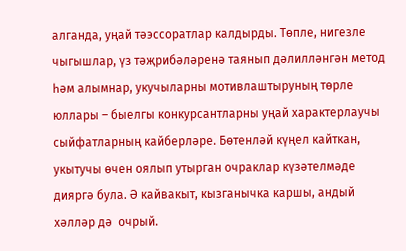алганда, уңай тәэссоратлар калдырды. Төпле, нигезле чыгышлар, үз тәҗрибәләренә таянып дәлилләнгән метод һәм алымнар, укучыларны мотивлаштыруның төрле юллары – быелгы конкурсантларны уңай характерлаучы сыйфатларның кайберләре. Бөтенләй күңел кайткан, укытучы өчен оялып утырган очраклар күзәтелмәде дияргә була. Ә кайвакыт, кызганычка каршы, андый хәлләр дә  очрый.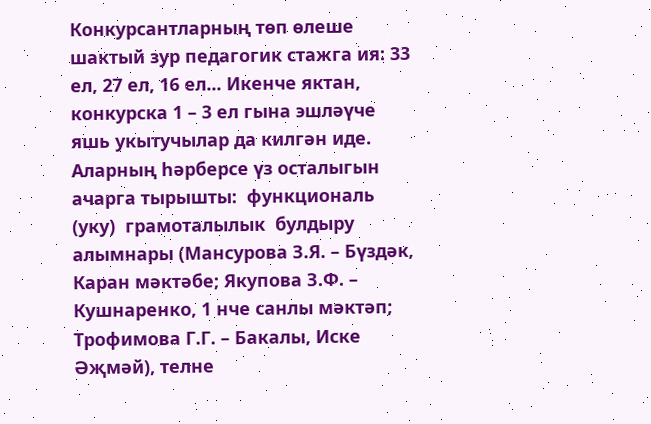Конкурсантларның төп өлеше шактый зур педагогик стажга ия: 33 ел, 27 ел, 16 ел... Икенче яктан, конкурска 1 – 3 ел гына эшләүче яшь укытучылар да килгән иде. Аларның һәрберсе үз осталыгын ачарга тырышты:  функциональ (уку)  грамоталылык  булдыру алымнары (Мансурова З.Я. – Бүздәк, Каран мәктәбе; Якупова З.Ф. – Кушнаренко, 1 нче санлы мәктәп; Трофимова Г.Г. – Бакалы, Иске Әҗмәй), телне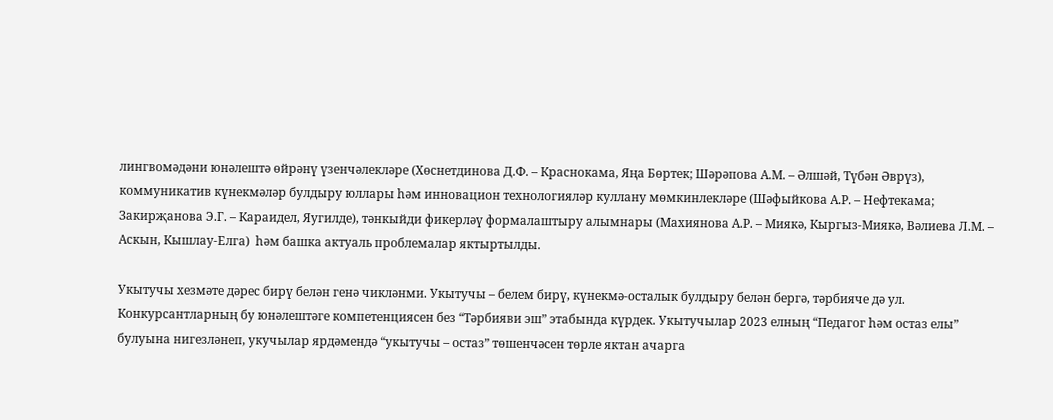лингвомәдәни юнәлештә өйрәнү үзенчәлекләре (Хөснетдинова Д.Ф. – Краснокама, Яңа Бөртек; Шәрәпова А.М. – Әлшәй, Түбән Әврүз), коммуникатив күнекмәләр булдыру юллары һәм инновацион технологияләр куллану мөмкинлекләре (Шәфыйкова А.Р. – Нефтекама; Закирҗанова Э.Г. – Караидел, Яугилде), тәнкыйди фикерләү формалаштыру алымнары (Махиянова А.Р. – Миякә, Кыргыз-Миякә, Вәлиева Л.М. – Аскын, Кышлау-Елга)  һәм башка актуаль проблемалар яктыртылды.

Укытучы хезмәте дәрес бирү белән генә чикләнми. Укытучы – белем бирү, күнекмә-осталык булдыру белән бергә, тәрбияче дә ул. Конкурсантларның бу юнәлештәге компетенциясен без “Тәрбияви эш” этабында күрдек. Укытучылар 2023 елның “Педагог һәм остаз елы” булуына нигезләнеп, укучылар ярдәмендә “укытучы – остаз” төшенчәсен төрле яктан ачарга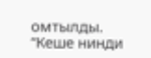омтылды. “Кеше нинди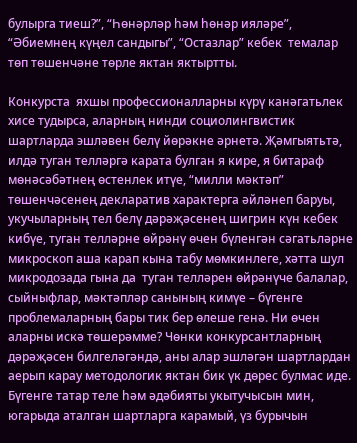булырга тиеш?”, “Һөнәрләр һәм һөнәр ияләре”, “Әбиемнең күңел сандыгы”, “Остазлар” кебек  темалар төп төшенчәне төрле яктан яктыртты.

Конкурста  яхшы профессионалларны күрү канәгатьлек хисе тудырса, аларның нинди социолингвистик шартларда эшләвен белү йөрәкне әрнетә. Җәмгыятьтә, илдә туган телләргә карата булган я кире, я битараф мөнәсәбәтнең өстенлек итүе, “милли мәктәп” төшенчәсенең декларатив характерга әйләнеп баруы, укучыларның тел белү дәрәҗәсенең шигрин күн кебек кибүе, туган телләрне өйрәнү өчен бүленгән сәгатьләрне микроскоп аша карап кына табу мөмкинлеге, хәтта шул микродозада гына да  туган телләрен өйрәнүче балалар, сыйныфлар, мәктәпләр санының кимүе – бүгенге проблемаларның бары тик бер өлеше генә. Ни өчен аларны искә төшерәмме? Чөнки конкурсантларның дәрәҗәсен билгеләгәндә, аны алар эшләгән шартлардан аерып карау методологик яктан бик үк дөрес булмас иде. Бүгенге татар теле һәм әдәбияты укытучысын мин, югарыда аталган шартларга карамый, үз бурычын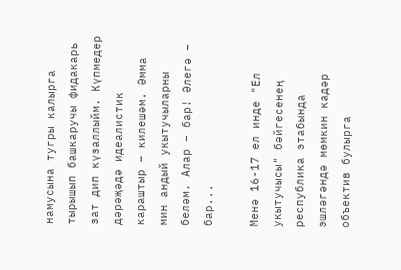намусына тугры калырга тырышып башкаручы фидакарь зат дип күзаллыйм. Күпмедер дәрәҗәдә идеалистик караштыр – килешәм. Әмма мин андый укытучыларны беләм. Алар – бар! Әлегә – бар...

Менә 16-17 ел инде "Ел укытучысы" бәйгесенең республика этабында эшләгәндә мөмкин кадәр объектив булырга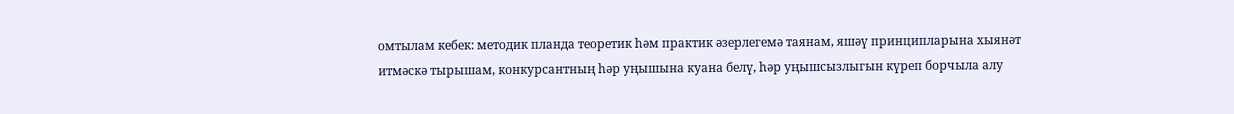омтылам кебек: методик планда теоретик һәм практик әзерлегемә таянам, яшәү принципларына хыянәт итмәскә тырышам, конкурсантның һәр уңышына куана белү, һәр уңышсызлыгын күреп борчыла алу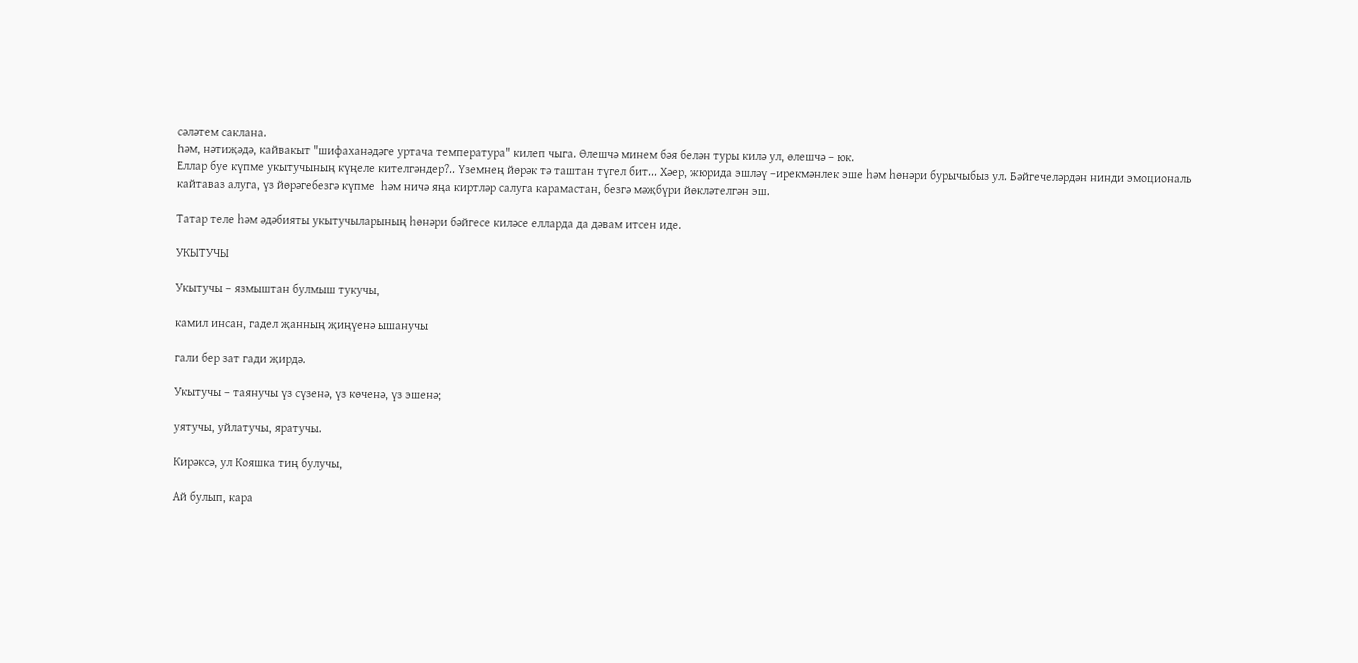сәләтем саклана.
Һәм, нәтиҗәдә, кайвакыт "шифаханәдәге уртача температура" килеп чыга. Өлешчә минем бәя белән туры килә ул, өлешчә – юк.
Еллар буе күпме укытучының күңеле кителгәндер?.. Үземнең йөрәк тә таштан түгел бит... Хәер, жюрида эшләү –ирекмәнлек эше һәм һөнәри бурычыбыз ул. Бәйгечеләрдән нинди эмоциональ кайтаваз алуга, үз йөрәгебезгә күпме  һәм ничә яңа киртләр салуга карамастан, безгә мәҗбүри йөкләтелгән эш.

Татар теле һәм әдәбияты укытучыларының һөнәри бәйгесе киләсе елларда да дәвам итсен иде.

УКЫТУЧЫ

Укытучы – язмыштан булмыш тукучы,

камил инсан, гадел җанның җиңүенә ышанучы

гали бер зат гади җирдә.

Укытучы – таянучы үз сүзенә, үз көченә, үз эшенә;

уятучы, уйлатучы, яратучы.

Кирәксә, ул Кояшка тиң булучы,

Ай булып, кара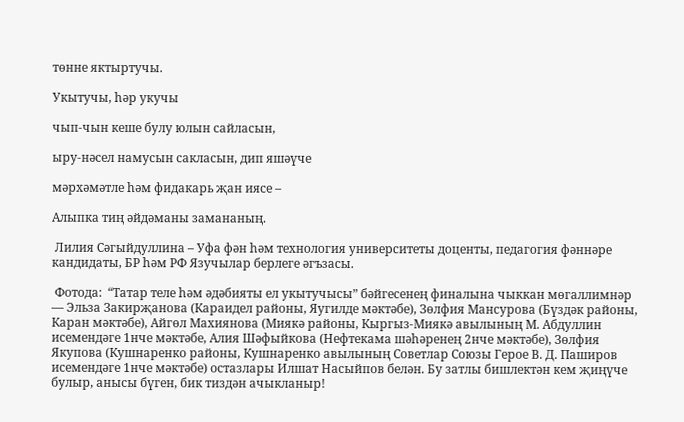төнне яктыртучы.

Укытучы, һәр укучы

чып-чын кеше булу юлын сайласын,

ыру-нәсел намусын сакласын, дип яшәүче

мәрхәмәтле һәм фидакарь җан иясе –

Алыпка тиң әйдәманы замананың.

 Лилия Сәгыйдуллина – Уфа фән һәм технология университеты доценты, педагогия фәннәре кандидаты, БР һәм РФ Язучылар берлеге әгъзасы.

 Фотода:  “Татар теле һәм әдәбияты ел укытучысы” бәйгесенең финалына чыккан мөгаллимнәр — Эльза Закирҗанова (Караидел районы, Яугилде мәктәбе), Зөлфия Мансурова (Бүздәк районы, Каран мәктәбе), Айгөл Махиянова (Миякә районы, Кыргыз-Миякә авылының М. Абдуллин исемендәге 1нче мәктәбе, Алия Шәфыйкова (Нефтекама шәһәренең 2нче мәктәбе), Зөлфия Якупова (Кушнаренко районы, Кушнаренко авылының Советлар Союзы Герое В. Д. Паширов исемендәге 1нче мәктәбе) остазлары Илшат Насыйпов белән. Бу затлы бишлектән кем җиңүче булыр, анысы бүген, бик тиздән ачыкланыр!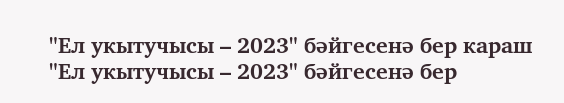"Ел укытучысы – 2023" бәйгесенә бер караш
"Ел укытучысы – 2023" бәйгесенә бер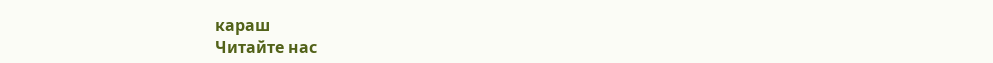караш
Читайте нас